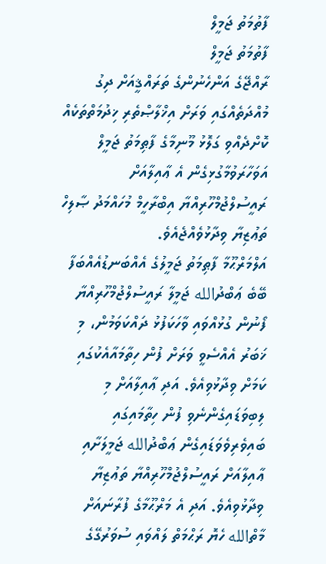ފާތުމަތު ޖަމީލް
ފާތުމަތު ޖަމީލް
ރާއްޖޭގެ އަންހެނުންގެ ތަރައްޤީއަށް ދިގު މުއްދަތެއްގައި ވަރަށް އިޚްލާޞްތެރި ޚިދުމަތްތަކެއް ކޮށްދެއްވި ގަލޮޅު މޫނިމާގެ ފާޠިމަތު ޖަމީލް އަވަހާރަވުމާގުޅިގެން އެ ޢާއިލާއަށް ރައީސުލްޖުމްހޫރިއްޔާ އިބްރާހީމް މުހައްމަދު ޞާލިހް ތަޢުޒިޔާ ވިދާޅުވެއްޖެއެވެ.
އަލްމަރްޙޫމާ ފާޠިމަތު ޖަމީލުގެ އެއްބަނޑުއެއްބަފާ ބޭބެ ޢަބްދުالله ޖަމީލާ ރައީސުލްޖުމްހޫރިއްޔާ ފޯނުން ގުޅުއްވައި ވާހަކަފުޅު ދައްކަވަމުން، މި ޚަބަރު އެއްސެވީ ވަރަށް ފުން ހިތާމައާއެކުގައި ކަމަށް ވިދާޅުވިއެވެ. އަދި ޢާއިލާއަށް މި ލިބިވަޑައިގެންނެވި ފުން ހިތާމައިގައި ބައިވެރިވެވަޑައިގެން ޢަބްދުالله ޖަމީލަށާއި ޢާއިލާއަށް ރައީސުލްޖުމްހޫރިއްޔާ ތަޢުޒިޔާ ވިދާޅުވިއެވެ. އަދި އެ މަރްޙޫމާގެ ފުރާނައަށް މާތްالله ހެޔޮ ރަޙްމަތް ލައްވައި ސުވަރުގޭގެ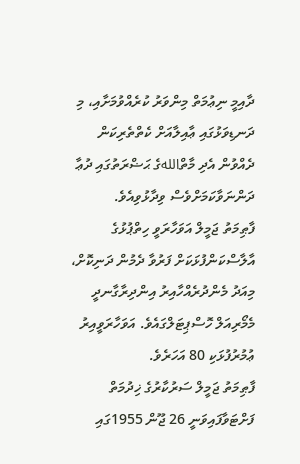ދާއިމީ ނިޢުމަތް މިންވަރު ކުރެއްވުމަށާއި، މި ދަނޑިވަޅުގައި ޢާއިލާއަށް ކެތްތެރިކަން ދެއްވުން އެދި މާތްاللهގެ ޙަޟްރަތުގައި ދުޢާ ދަންނަވާކަމަށްވެސް ވިދާޅުވިއެވެ.
ފާޠިމަތު ޖަމީލް އަވަހާރަވީ ހިތްޕުޅުގެ އާލާސްކަންފުޅަކަށް ފަރުވާ ދެމުން ދަނިކޮށް، މިއަދު މެންދުރެއްހާއިރު އިންދިރާގާނދީ މެމޯރިއަލް ހޮސްޕިޓަލްގައެވެ. އަވަހާރަވީއިރު ޢުމުރުފުޅަކި 80 އަހަރެވެ.
ފާޠިމަތު ޖަމީލް ސަރުކާރުގެ ޚިދުމަތް ފަށްޓަވާފައިވަނީ 26 ޖޫން 1955ގައި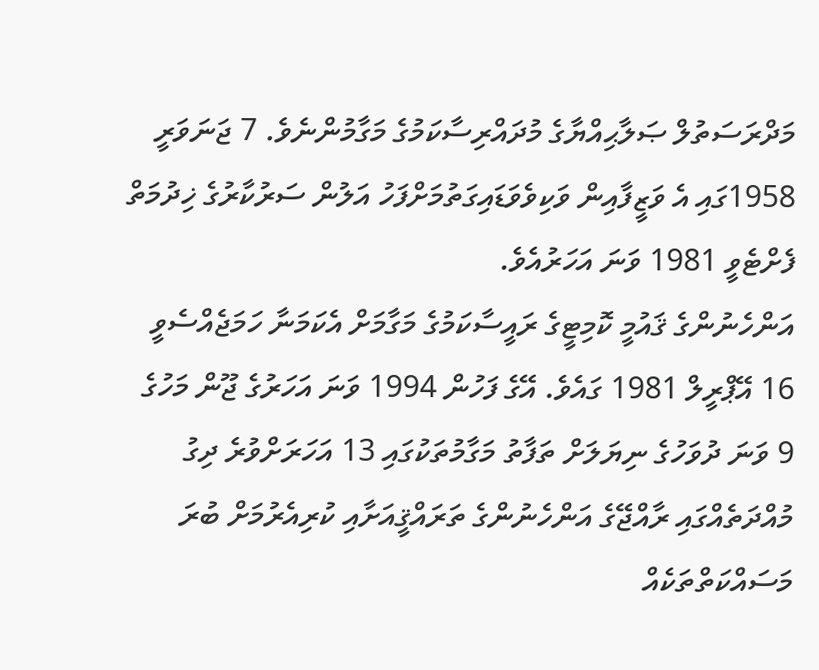މަދްރަސަތުލް ޞަލާޙިއްޔާގެ މުދައްރިސާކަމުގެ މަގާމުންނެވެ. 7 ޖަނަވަރީ 1958ގައި އެ ވަޒީފާއިން ވަކިވެވަޑައިގަތުމަށްފަހު އަލުން ސަރުކާރުގެ ޚިދުމަތް ފެށްޓެވީ 1981 ވަނަ އަހަރުއެވެ.
އަންހެނުންގެ ޤައުމީ ކޮމިޓީގެ ރައީސާކަމުގެ މަގާމަށް އެކަމަނާ ހަމަޖެއްސެވީ 16 އޭޕްރީލް 1981 ގައެވެ. އޭގެ ފަހުން 1994 ވަނަ އަހަރުގެ ޖޫން މަހުގެ 9 ވަނަ ދުވަހުގެ ނިޔަލަށް ތަފާތު މަގާމުތަކުގައި 13 އަހަރަށްވުރެ ދިގު މުއްދަތެއްގައި ރާއްޖޭގެ އަންހެނުންގެ ތަރައްޤީއަށާއި ކުރިއެރުމަށް ބުރަ މަސައްކަތްތަކެއް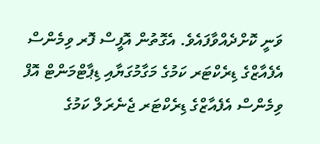ވަނީ ކޮށްދެއްވާފައެވެ. އެގޮތުން އޮފީސް ފޮރ ވިމެންސް އެފެއާޒްގެ ޑިރެކްޓަރ ކަމުގެ މަގާމުގަޔާއި ޑިޕާޓްމަންޓް އޮފް ވިމެންސް އެފެއާޒްގެ ޑިރެކްޓަރ ޖެނެރަލް ކަމުގެ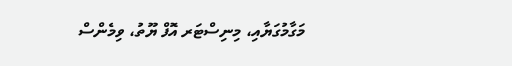މަގާމުގަޔާއި، މިނިސްޓަރ އޮފް ޔޫތު، ވިމެންސް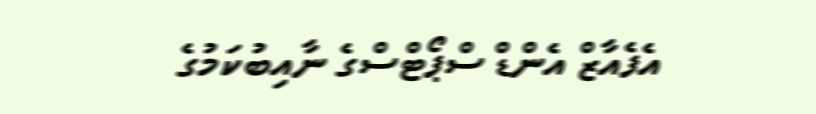އެފެއާޒް އެންޑް ސްޕޯޓްސްގެ ނާއިބުކަމުގެ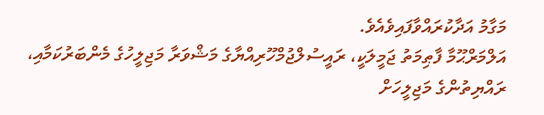މަގާމު އަދާކުރައްވާފައިވެއެވެ.
އަލްމަރްޙޫމާ ފާޠިމަތު ޖަމީލަކީ، ރައީސުލްޖުމްހޫރިއްޔާގެ މަޝްވަރާ މަޖިލީހުގެ މެންބަރުކަމާއި، ރައްޔިތުންގެ މަޖިލީހަށް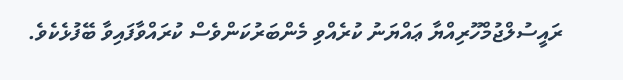ރައީސުލްޖުމްހޫރިއްޔާ ޢައްޔަނު ކުރެއްވި މެންބަރުކަންވެސް ކުރައްވާފައިވާ ބޭފުޅެކެވެ.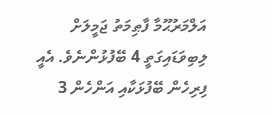އަލްމަރުޙޫމާ ފާޠިމަތު ޖަމީލަށް ލިބިވަޑައިގަތީ 4 ބޭފުޅުންނެވެ. އެއީ ފިރިހެން ބޭފުޅަކާއި އަންހެން 3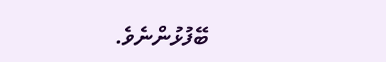ބޭފުޅުންނެވެ.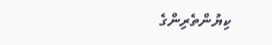ކިޔުންތެރިންގެ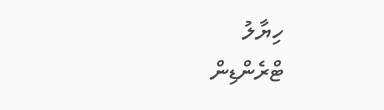ހިޔާލު
ޓްރެންޑިން